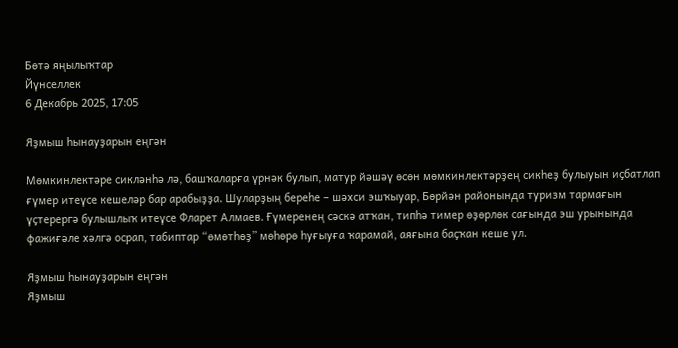Бөтә яңылыҡтар
Йүнселлек
6 Декабрь 2025, 17:05

Яҙмыш һынауҙарын еңгән

Мөмкинлектәре сикләнһә лә, башҡаларға үрнәк булып, матур йәшәү өсөн мөмкинлектәрҙең сикһеҙ булыуын иҫбатлап ғүмер итеүсе кешеләр бар арабыҙҙа. Шуларҙың береһе – шәхси эшҡыуар, Бөрйән районында туризм тармағын үҫтерергә булышлыҡ итеүсе Фларет Алмаев. Ғүмеренең сәскә атҡан, типһә тимер өҙөрлөк сағында эш урынында фажиғәле хәлгә осрап, табиптар “өмөтһөҙ” мөһөрө һуғыуға ҡарамай, аяғына баҫҡан кеше ул.

Яҙмыш һынауҙарын еңгән
Яҙмыш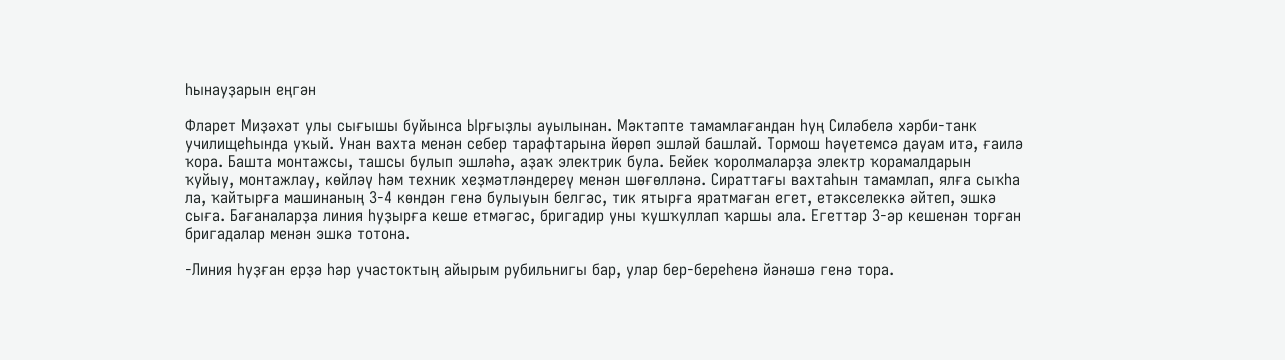һынауҙарын еңгән

Фларет Миҙәхәт улы сығышы буйынса Ырғыҙлы ауылынан. Мәктәпте тамамлағандан һуң Силәбелә хәрби-танк училищеһында уҡый. Унан вахта менән себер тарафтарына йөрөп эшләй башлай. Тормош һәүетемсә дауам итә, ғаилә ҡора. Башта монтажсы, ташсы булып эшләһә, аҙаҡ электрик була. Бейек ҡоролмаларҙа электр ҡорамалдарын ҡуйыу, монтажлау, көйләү һәм техник хеҙмәтләндереү менән шөғөлләнә. Сираттағы вахтаһын тамамлап, ялға сыҡһа ла, ҡайтырға машинаның 3-4 көндән генә булыуын белгәс, тик ятырға яратмаған егет, етәкселеккә әйтеп, эшкә сыға. Бағаналарҙа линия һуҙырға кеше етмәгәс, бригадир уны ҡушҡуллап ҡаршы ала. Егеттәр 3-әр кешенән торған бригадалар менән эшкә тотона.

-Линия һуҙған ерҙә һәр участоктың айырым рубильнигы бар, улар бер-береһенә йәнәшә генә тора.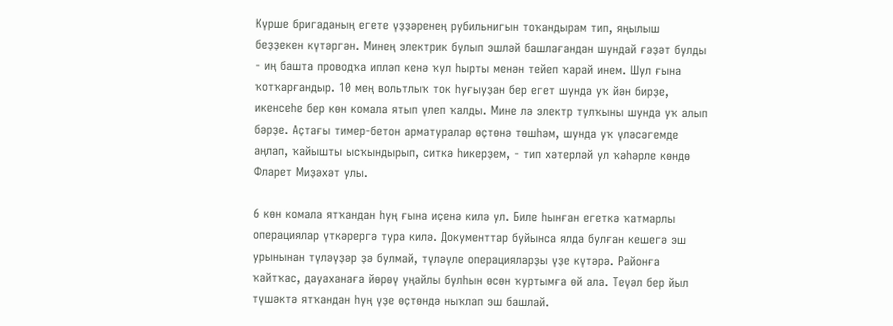Күрше бригаданың егете үҙҙәренең рубильнигын тоҡандырам тип, яңылыш беҙҙекен күтәргән. Минең электрик булып эшләй башлағандан шундай ғәҙәт булды - иң башта проводҡа ипләп кенә ҡул һырты менән тейеп ҡарай инем. Шул ғына ҡотҡарғандыр. 10 мең вольтлыҡ ток һуғыуҙан бер егет шунда уҡ йән бирҙе, икенсеһе бер көн комала ятып үлеп ҡалды. Мине лә электр тулҡыны шунда уҡ алып бәрҙе. Аҫтағы тимер-бетон арматуралар өҫтөнә төшһәм, шунда уҡ үләсәгемде аңлап, ҡайышты ысҡындырып, ситкә һикерҙем, - тип хәтерләй ул ҡәһәрле көндө Фларет Миҙәхәт улы.

6 көн комала ятҡандан һуң ғына иҫенә килә ул. Биле һынған егеткә ҡатмарлы операциялар үткәрергә тура килә. Документтар буйынса ялда булған кешегә эш урынынан түләүҙәр ҙә булмай, түләүле операцияларҙы үҙе күтәрә. Районға ҡайтҡас, дауаханаға йөрөү уңайлы булһын өсөн ҡуртымға өй ала. Теүәл бер йыл түшәктә ятҡандан һуң үҙе өҫтөндә ныҡлап эш башлай.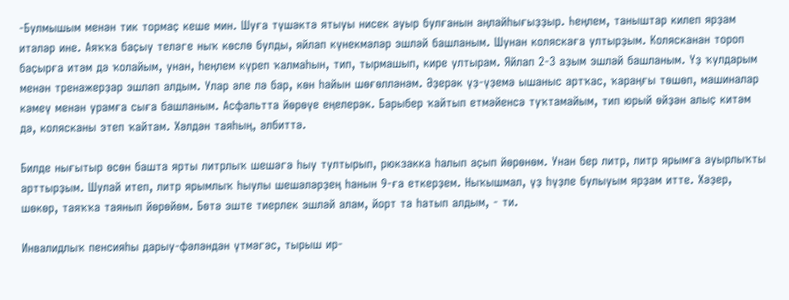-Булмышым менән тик тормаҫ кеше мин. Шуға түшәктә ятыуы нисек ауыр булғанын аңлайһығыҙҙыр. Һеңлем, таныштар килеп ярҙам итәләр ине. Аяҡҡа баҫыу теләге ныҡ көслө булды, яйлап күнекмәләр эшләй башланым. Шунан коляскаға ултырҙым. Колясканан тороп баҫырға итәм дә ҡолайым, унан, һеңлем күреп ҡалмаһын, тип, тырмашып, кире ултырам. Яйлап 2-3 аҙым эшләй башланым. Үҙ ҡулдарым менән тренажерҙар эшләп алдым. Улар әле лә бар, көн һайын шөғөлләнәм. Әҙерәк үҙ-үҙемә ышаныс артҡас, ҡараңғы төшөп, машиналар кәмеү менән урамға сыға башланым. Асфальтта йөрөүе еңелерәк. Барыбер ҡайтып етмәйенсә туҡтамайым, тип юрый өйҙән алыҫ китәм дә, колясканы этеп ҡайтам. Хәлдән таяһың, әлбиттә.

Билде нығытыр өсөн башта ярты литрлыҡ шешәгә һыу тултырып, рюкзакка һалып аҫып йөрөнөм. Унан бер литр, литр ярымға ауырлыҡты арттырҙым. Шулай итеп, литр ярымлыҡ һыулы шешәләрҙең һанын 9-ға еткерҙем. Ныҡышмал, үҙ һүҙле булыуым ярҙам итте. Хәҙер, шөкөр, таяҡҡа таянып йөрөйөм. Бөтә эште тиерлек эшләй алам, йорт та һатып алдым, - ти.

Инвалидлыҡ пенсияһы дарыу-фәләндән үтмәгәс, тырыш ир-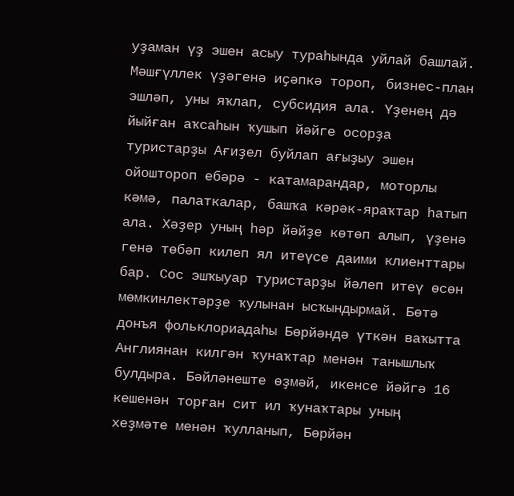уҙаман үҙ эшен асыу тураһында уйлай башлай. Мәшғүллек үҙәгенә иҫәпкә тороп, бизнес-план эшләп, уны яҡлап, субсидия ала. Үҙенең дә йыйған аҡсаһын ҡушып йәйге осорҙа туристарҙы Ағиҙел буйлап ағыҙыу эшен ойоштороп ебәрә - катамарандар, моторлы кәмә, палаткалар, башҡа кәрәк-яраҡтар һатып ала. Хәҙер уның һәр йәйҙе көтөп алып, үҙенә генә төбәп килеп ял итеүсе даими клиенттары бар. Сос эшҡыуар туристарҙы йәлеп итеү өсөн мөмкинлектәрҙе ҡулынан ысҡындырмай. Бөтә донъя фольклориадаһы Бөрйәндә үткән ваҡытта Англиянан килгән ҡунаҡтар менән танышлыҡ булдыра. Бәйләнеште өҙмәй, икенсе йәйгә 16 кешенән торған сит ил ҡунаҡтары уның хеҙмәте менән ҡулланып, Бөрйән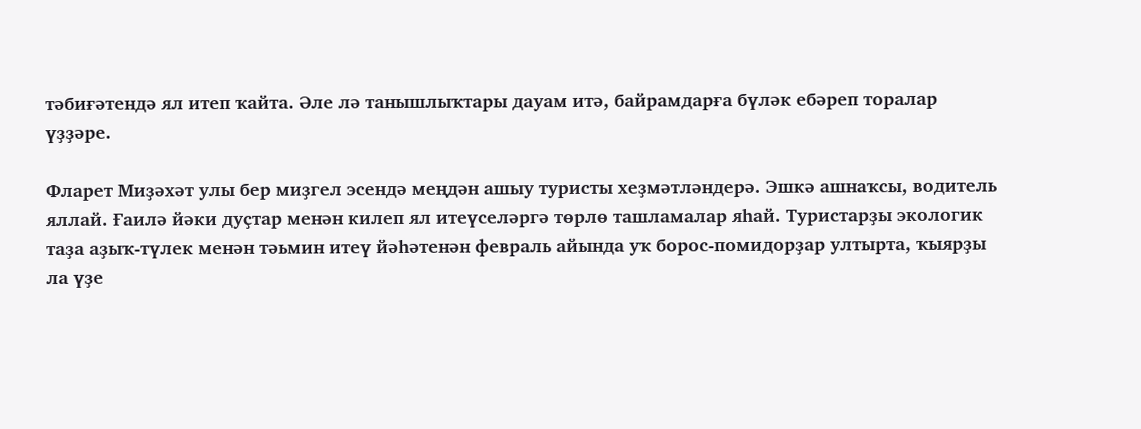тәбиғәтендә ял итеп ҡайта. Әле лә танышлыҡтары дауам итә, байрамдарға бүләк ебәреп торалар үҙҙәре.

Фларет Миҙәхәт улы бер миҙгел эсендә меңдән ашыу туристы хеҙмәтләндерә. Эшкә ашнаҡсы, водитель яллай. Ғаилә йәки дуҫтар менән килеп ял итеүселәргә төрлө ташламалар яһай. Туристарҙы экологик таҙа аҙыҡ-түлек менән тәьмин итеү йәһәтенән февраль айында уҡ борос-помидорҙар ултырта, ҡыярҙы ла үҙе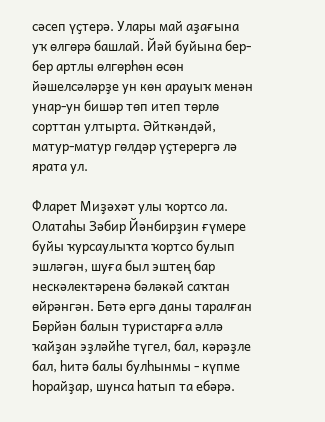сәсеп үҫтерә. Улары май аҙағына уҡ өлгөрә башлай. Йәй буйына бер-бер артлы өлгөрһөн өсөн йәшелсәләрҙе ун көн арауыҡ менән унар-ун бишәр төп итеп төрлө сорттан ултырта. Әйткәндәй, матур-матур гөлдәр үҫтерергә лә ярата ул.

Фларет Миҙәхәт улы ҡортсо ла. Олатаһы Зәбир Йәнбирҙин ғүмере буйы ҡурсаулыҡта ҡортсо булып эшләгән, шуға был эштең бар нескәлектәренә бәләкәй саҡтан өйрәнгән. Бөтә ергә даны таралған Бөрйән балын туристарға әллә ҡайҙан эҙләйһе түгел, бал, кәрәҙле бал, һитә балы булһынмы - күпме һорайҙар, шунса һатып та ебәрә.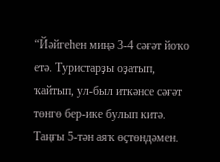“Йәйгеһен миңә 3-4 сәғәт йоҡо етә. Туристарҙы оҙатып, ҡайтып, ул-был иткәнсе сәғәт төнгө бер-ике булып китә. Таңғы 5-тән аяҡ өҫтөндәмен.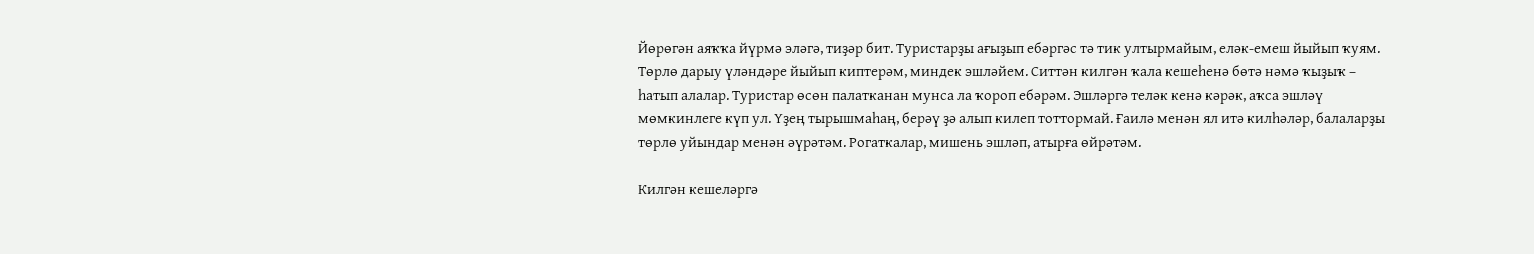Йөрөгән аяҡҡа йүрмә эләгә, тиҙәр бит. Туристарҙы ағыҙып ебәргәс тә тик ултырмайым, еләк-емеш йыйып ҡуям. Төрлө дарыу үләндәре йыйып киптерәм, миндек эшләйем. Ситтән килгән ҡала кешеһенә бөтә нәмә ҡыҙыҡ – һатып алалар. Туристар өсөн палатканан мунса ла ҡороп ебәрәм. Эшләргә теләк кенә кәрәк, аҡса эшләү мөмкинлеге күп ул. Үҙең тырышмаһаң, берәү ҙә алып килеп тоттормай. Ғаилә менән ял итә килһәләр, балаларҙы төрлө уйындар менән әүрәтәм. Рогаткалар, мишень эшләп, атырға өйрәтәм.

Килгән кешеләргә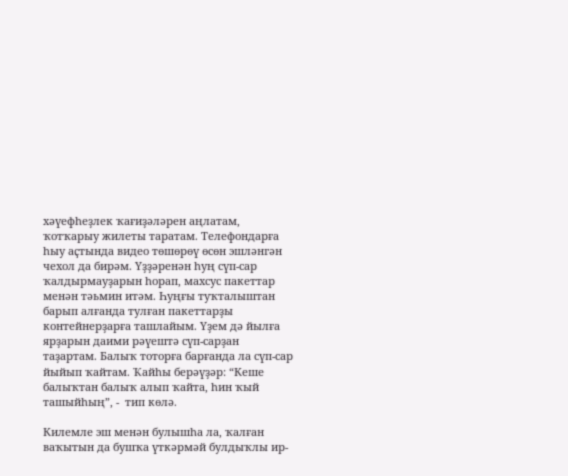хәүефһеҙлек ҡағиҙәләрен аңлатам, ҡотҡарыу жилеты таратам. Телефондарға һыу аҫтында видео төшөрөү өсөн эшләнгән чехол да бирәм. Үҙҙәренән һуң сүп-сар ҡалдырмауҙарын һорап, махсус пакеттар менән тәьмин итәм. Һуңғы туҡталыштан барып алғанда тулған пакеттарҙы контейнерҙарға ташлайым. Үҙем дә йылға ярҙарын даими рәүештә сүп-сарҙан таҙартам. Балыҡ тоторға барғанда ла сүп-сар йыйып ҡайтам. Ҡайһы берәүҙәр: “Кеше балыҡтан балыҡ алып ҡайта, һин ҡый ташыйһың”, -  тип көлә.

Килемле эш менән булышһа ла, ҡалған ваҡытын да бушҡа үткәрмәй булдыҡлы ир-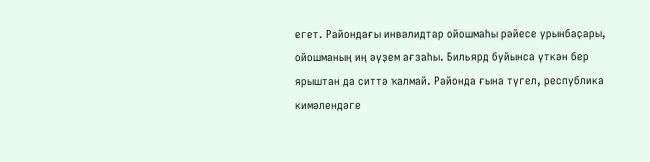егет. Райондағы инвалидтар ойошмаһы рәйесе урынбаҫары, ойошманың иң әүҙем ағзаһы. Бильярд буйынса үткән бер ярыштан да ситтә ҡалмай. Районда ғына түгел, республика кимәлендәге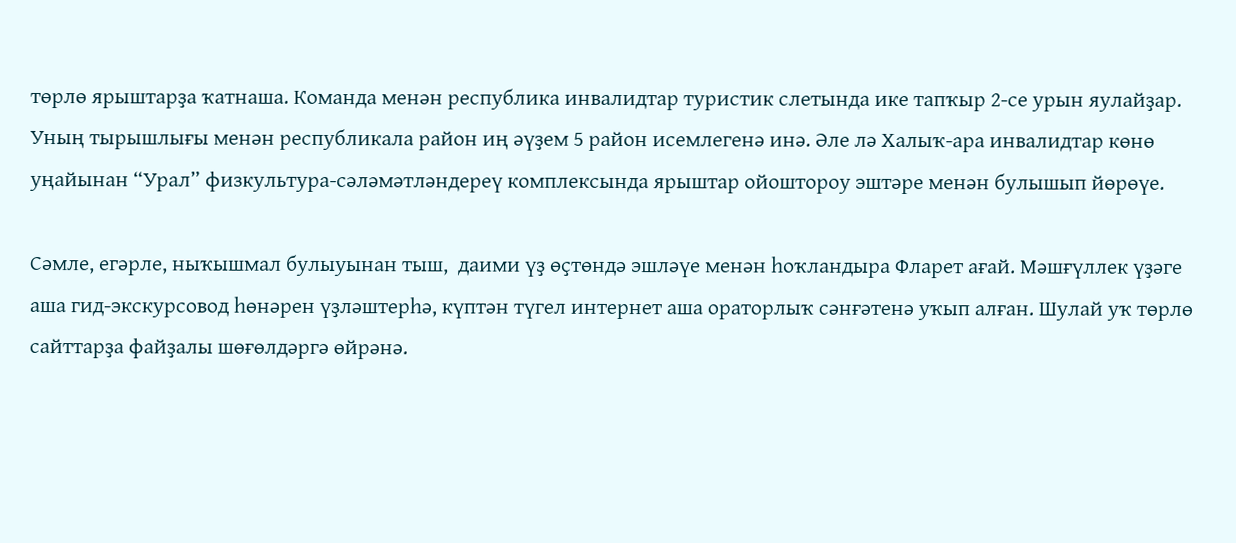төрлө ярыштарҙа ҡатнаша. Команда менән республика инвалидтар туристик слетында ике тапҡыр 2-се урын яулайҙар. Уның тырышлығы менән республикала район иң әүҙем 5 район исемлегенә инә. Әле лә Халыҡ-ара инвалидтар көнө уңайынан “Урал” физкультура-сәләмәтләндереү комплексында ярыштар ойоштороу эштәре менән булышып йөрөүе.

Сәмле, егәрле, ныҡышмал булыуынан тыш,  даими үҙ өҫтөндә эшләүе менән һоҡландыра Фларет ағай. Мәшғүллек үҙәге аша гид-экскурсовод һөнәрен үҙләштерһә, күптән түгел интернет аша ораторлыҡ сәнғәтенә уҡып алған. Шулай уҡ төрлө сайттарҙа файҙалы шөғөлдәргә өйрәнә.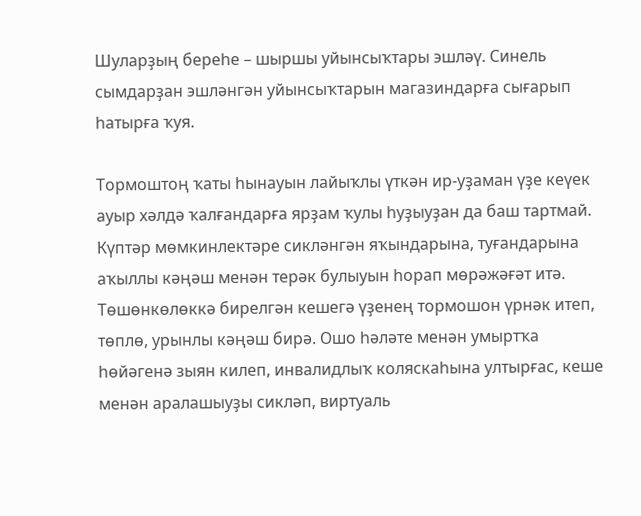Шуларҙың береһе – шыршы уйынсыҡтары эшләү. Синель сымдарҙан эшләнгән уйынсыҡтарын магазиндарға сығарып һатырға ҡуя.

Тормоштоң ҡаты һынауын лайыҡлы үткән ир-уҙаман үҙе кеүек ауыр хәлдә ҡалғандарға ярҙам ҡулы һуҙыуҙан да баш тартмай. Күптәр мөмкинлектәре сикләнгән яҡындарына, туғандарына аҡыллы кәңәш менән терәк булыуын һорап мөрәжәғәт итә. Төшөнкөлөккә бирелгән кешегә үҙенең тормошон үрнәк итеп, төплө, урынлы кәңәш бирә. Ошо һәләте менән умыртҡа һөйәгенә зыян килеп, инвалидлыҡ коляскаһына ултырғас, кеше менән аралашыуҙы сикләп, виртуаль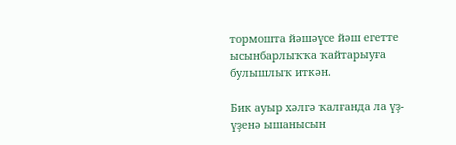тормошта йәшәүсе йәш егетте ысынбарлыҡҡа ҡайтарыуға булышлыҡ иткән.

Бик ауыр хәлгә ҡалғанда ла үҙ-үҙенә ышанысын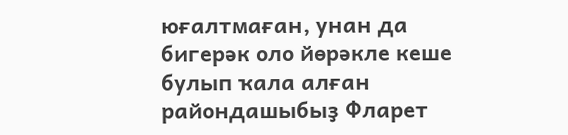юғалтмаған, унан да бигерәк оло йөрәкле кеше булып ҡала алған райондашыбыҙ Фларет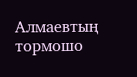Алмаевтың тормошо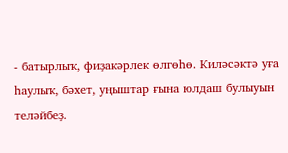- батырлыҡ, фиҙакәрлек өлгөһө. Киләсәктә уға һаулыҡ, бәхет, уңыштар ғына юлдаш булыуын теләйбеҙ.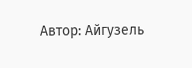Автор: Айгузель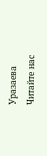Уразаева
Читайте нас